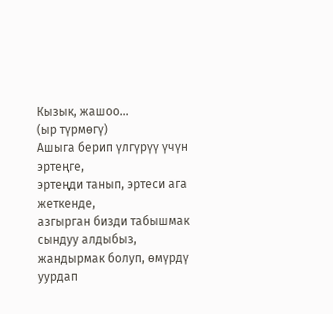Кызык, жашоо…
(ыр түрмөгү)
Ашыга берип үлгүрүү үчүн эртеңге,
эртеңди танып, эртеси ага жеткенде,
азгырган бизди табышмак сындуу алдыбыз,
жандырмак болуп, өмүрдү уурдап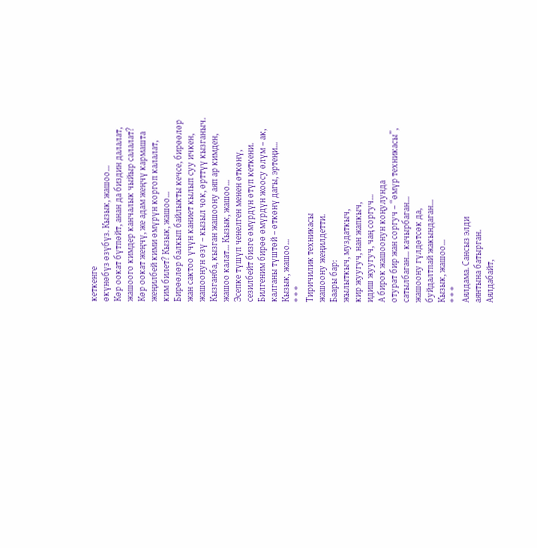кеткенге
өкүнөбүз өзүбүз. Кызык, жашоо…
Көр оокат бүтпөйт, анан да биздин далалат,
жашоого кимдер канчалык чыйыр салалат?
Көр оокат жеңчү, же адам жеңчү кармашта
жеңилбей кими өмүрүн коргоп калалат,
ким билет? Кызык, жашоо…
Бирөөлөр балкып байлыкты кечсе, бирөөлөр
жан сактоо үчүн каниет кылып суу ичкен,
жашоонун өзү – кызыл чок, өрттүү кызганыч.
Кызганба, кызган жашоону аяп ар кимден,
жашоо калат… Кызык, жашоо…
Эсепке түшүп ченелген менен өткөнү,
сезилбейт бизге өмүрдүн өтүп кеткени.
Билгеним бирөө өмүрдүн жоосу өлүм – ак,
калганы түштөй – өткөнү дагы, эртеңи…
Кызык, жашоо…
* * *
Тиричилик техникасы
жашоону жеңилдетти.
Баары бар:
жылыткыч, муздаткыч,
кир жуугуч, нан жапкыч,
идиш жуугуч, чаң соргуч…
А бирок жашоонун коңулунда
отурат бир жан соргуч – “өмүр техникасы”,
сатылбаган… качырбаган…
жашоону гүлдөтсөк да,
буйдалтпай жакындаган…
Кызык, жашоо…
* * *
Аялдама. Сансыз элди
аянтына батырган.
Аялдабайт,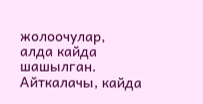жолоочулар,
алда кайда шашылган.
Айткалачы, кайда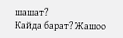шашат?
Кайда барат? Жашоо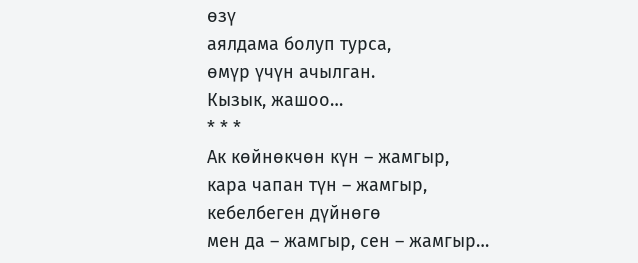өзү
аялдама болуп турса,
өмүр үчүн ачылган.
Кызык, жашоо…
* * *
Ак көйнөкчөн күн – жамгыр,
кара чапан түн – жамгыр,
кебелбеген дүйнөгө
мен да – жамгыр, сен – жамгыр…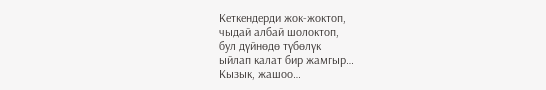Кеткендерди жок-жоктоп,
чыдай албай шолоктоп,
бул дүйнөдө түбөлүк
ыйлап калат бир жамгыр…
Кызык, жашоо…